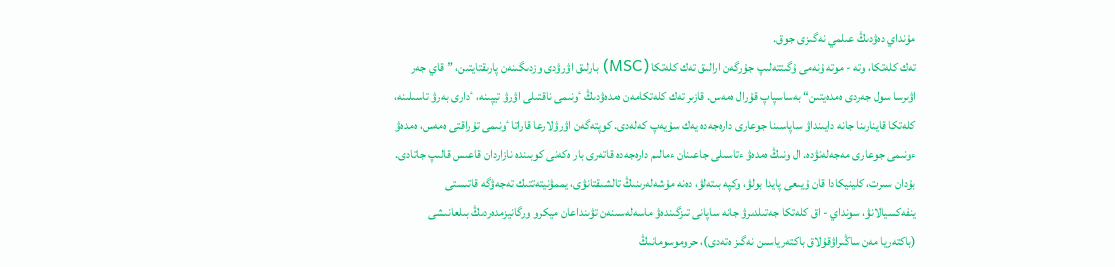مۇنداي دەۋدىڭ عىلمي نەگىزى جوق.
تەك كلەتكا، وتە - موتە ۇنەمى ۇگىتتەلىپ جۇرگەن ارالىق تەك كلەتكا (MSC) بارلىق اۋرۋدى وزدىگىنەن پارىقتايتىن، ”قاي جەر اۋىرسا سول جەردى ەمدەيتىن“ بەساسپاپ قۇرال ەمەس. قازىر تەك كلەتكامەن ەمدەۋدىڭ ٴونىمى ناقتىلى اۋرۋ تيپىنە، ٴدارى بەرۋ تاسىلىنە، كلەتكا قاينارىنا جانە دايىنداۋ ساپاسىنا جوعارى دارەجەدە يەك سۇيەپ كەلەدى. كوپتەگەن اۋرۋلارعا قاراتا ٴونىمى تۇراقتى ەمەس، ەمدەۋ ءونىمى جوعارى مەجەلەنۋدە. ال ونىڭ ەمدەۋ ءتاسىلى جاعىنان ءمالىم دارەجەدە قاتەرى بار ەكەنى كوبىندە نازاردان قاعىس قالىپ جاتادى.
بۇدان سىرت، كلينيكادا قان ۇيىعى پايدا بولۋ، وكپە بىتەلۋ، دەنە مۇشەلەرىنىڭ تالشىقتانۋى، يممۋنيتەتتىك تەجەۋگە قاتىستى ينفەكسيالانۋ، سونداي - اق كلەتكا جەتىلدىرۋ جانە ساپانى تىزگىندەۋ ماسەلەسىنەن تۋىنداعان ميكرو ورگانيزمدەردىڭ بىلعانىشى (باكتەريا مەن ساڭىراۋقۇلاق باكتەرياسىن نەگىز ەتەدى)، حروموسومانىڭ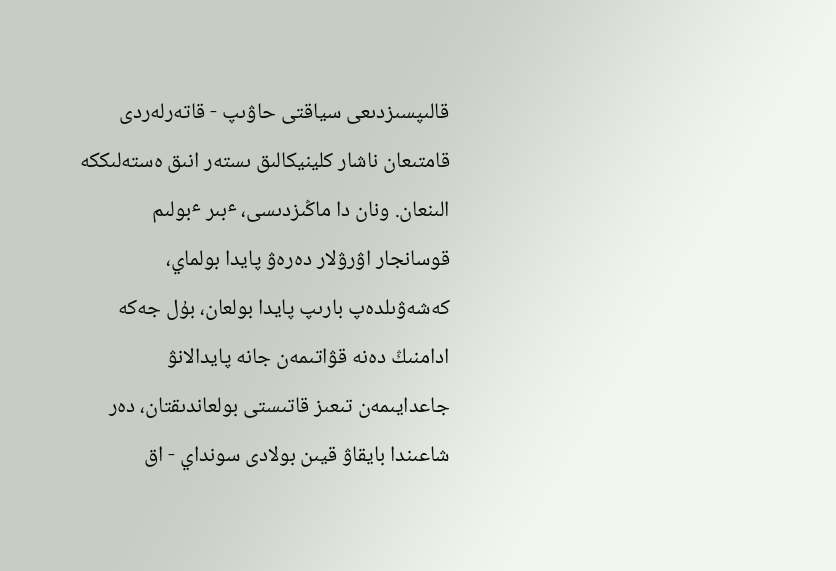قالىپسىزدىعى سياقتى حاۋىپ - قاتەرلەردى قامتىعان ناشار كلينيكالىق ىستەر انىق ەستەلىككە الىنعان. ونان دا ماڭىزدىسى، ٴبىر ٴبولىم قوسانجار اۋرۋلار دەرەۋ پايدا بولماي، كەشەۋىلدەپ بارىپ پايدا بولعان، بۇل جەكە ادامنىڭ دەنە قۋاتىمەن جانە پايدالانۋ جاعدايىمەن تىعىز قاتىستى بولعاندىقتان، دەر شاعىندا بايقاۋ قيىن بولادى سونداي - اق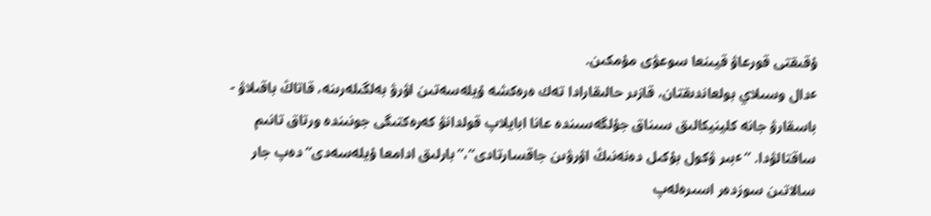ۇقىقتى قورعاۋ قيىنعا سوعۋى مۇمكىن.
ٴدال وسىلاي بولعاندىقتان، قازىر حالىقارادا تەك ەرەكشە ۇيلەسەتىن اۋرۋ بەلگىلەرىنە، قاتاڭ باقىلاۋ - باسقارۋ جانە كلينيكالىق سىناق جۇلگەسىندە عانا ابايلاپ قولدانۋ كەرەكتىگى جونىندە ورتاق تانىم ساقتالۋدا. ”ٴبىر ۋكول بۇكىل دەنەنىڭ اۋرۋىن جاقسارتادى“،”بارلىق ادامعا ۇيلەسەدى“ دەپ جار سالاتىن سوزدەر اسىرەلەپ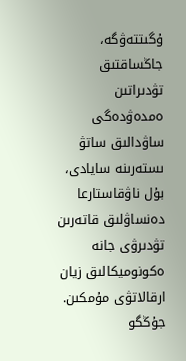ۇگىتتەۋگە، جاڭساقتىق تۋدىراتىن ەمدەۋدەگى ساۋدالىق ساتۋ ىستەرىنە سايادى، بۇل ناۋقاستارعا دەنساۋلىق قاتەرىن تۋدىرۋى جانە ەكونوميكالىق زيان ارقالاتۋى مۇمكىن.
جۇڭگو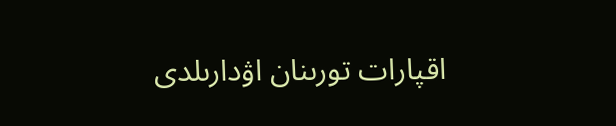اقپارات تورىنان اۋدارىلدى